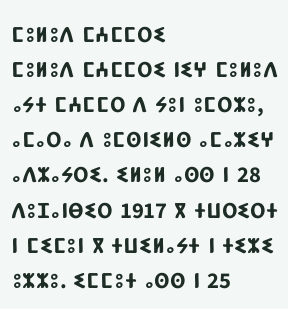ⵎⵓⵍⵓⴷ ⵎⵄⵎⵎⵔⵉ
ⵎⵓⵍⵓⴷ ⵎⵄⵎⵎⵔⵉ ⵏⵉⵖ ⵎⵓⵍⵓⴷ ⴰⵢⵜ ⵎⵄⵎⵎⵔ ⴷ ⵢⵓⵏ ⵓⵎⵔⵣⵓ, ⴰⵎⴰⵔⴰ ⴷ ⵓⵎⵙⵏⵉⵍⵙ ⴰⵎⴰⵣⵉⵖ ⴰⴷⵣⴰⵢⵔⵉ. ⵉⵍⵓⵍ ⴰⵙⵙ ⵏ 28 ⴷⵓⵊⴰⵏⴱⵉⵔ 1917 ⴳ ⵜⵡⵔⵉⵔⵜ ⵏ ⵎⵉⵎⵓⵏ ⴳ ⵜⵡⵉⵍⴰⵢⵜ ⵏ ⵜⵉⵣⵉ ⵓⵣⵣⵓ. ⵉⵎⵎⵓⵜ ⴰⵙⵙ ⵏ 25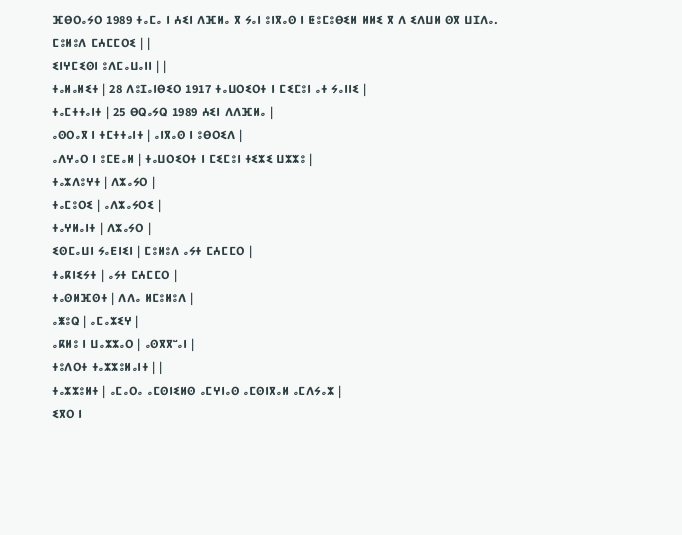ⴼⴱⵔⴰⵢⵔ 1989 ⵜⴰⵎⴰ ⵏ ⵄⵉⵏ ⴷⴼⵍⴰ ⴳ ⵢⴰⵏ ⵓⵏⴳⴰⵙ ⵏ ⵟⵓⵎⵓⴱⵉⵍ ⵍⵍⵉ ⴳ ⴷ ⵉⴷⵡⵍ ⵙⴳ ⵡⵊⴷⴰ.
ⵎⵓⵍⵓⴷ ⵎⵄⵎⵎⵔⵉ | |
ⵉⵏⵖⵎⵉⵙⵏ ⵓⴷⵎⴰⵡⴰⵏⵏ | |
ⵜⴰⵍⴰⵍⵉⵜ | 28 ⴷⵓⵊⴰⵏⴱⵉⵔ 1917 ⵜⴰⵡⵔⵉⵔⵜ ⵏ ⵎⵉⵎⵓⵏ ⴰⵜ ⵢⴰⵏⵏⵉ |
ⵜⴰⵎⵜⵜⴰⵏⵜ | 25 ⴱⵕⴰⵢⵕ 1989 ⵄⵉⵏ ⴷⴷⴼⵍⴰ |
ⴰⵙⵔⴰⴳ ⵏ ⵜⵎⵜⵜⴰⵏⵜ | ⴰⵏⴳⴰⵙ ⵏ ⵓⴱⵔⵉⴷ |
ⴰⴷⵖⴰⵔ ⵏ ⵓⵎⴹⴰⵍ | ⵜⴰⵡⵔⵉⵔⵜ ⵏ ⵎⵉⵎⵓⵏ ⵜⵉⵣⵉ ⵡⵣⵣⵓ |
ⵜⴰⵣⴷⵓⵖⵜ | ⴷⵣⴰⵢⵔ |
ⵜⴰⵎⵓⵔⵉ | ⴰⴷⵣⴰⵢⵔⵉ |
ⵜⴰⵖⵍⴰⵏⵜ | ⴷⵣⴰⵢⵔ |
ⵉⵙⵎⴰⵡⵏ ⵢⴰⴹⵏⵉⵏ | ⵎⵓⵍⵓⴷ ⴰⵢⵜ ⵎⵄⵎⵎⵔ |
ⵜⴰⴽⵏⵉⵢⵜ | ⴰⵢⵜ ⵎⵄⵎⵎⵔ |
ⵜⴰⵙⵍⴼⵙⵜ | ⴷⴷⴰ ⵍⵎⵓⵍⵓⴷ |
ⴰⵥⵓⵕ | ⴰⵎⴰⵣⵉⵖ |
ⴰⴽⵍⵓ ⵏ ⵡⴰⵣⵣⴰⵔ | ⴰⵙⴳⴳⵯⴰⵏ |
ⵜⵓⴷⵔⵜ ⵜⴰⵣⵣⵓⵍⴰⵏⵜ | |
ⵜⴰⵣⵣⵓⵍⵜ | ⴰⵎⴰⵔⴰ ⴰⵎⵙⵏⵉⵍⵙ ⴰⵎⵖⵏⴰⵙ ⴰⵎⵙⵏⴳⴰⵍ ⴰⵎⴷⵢⴰⵣ |
ⵉⴳⵔ ⵏ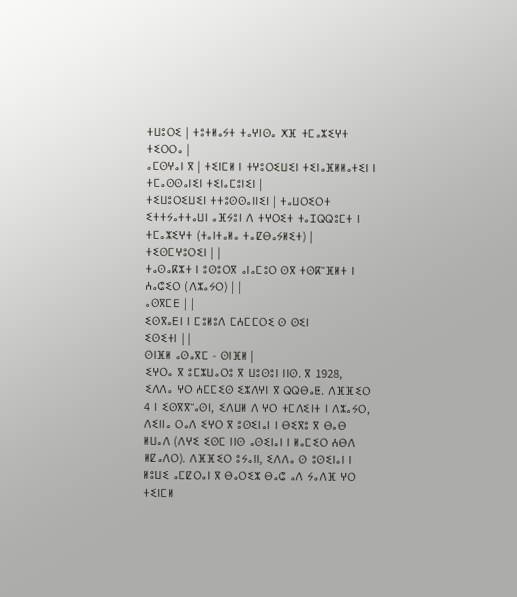ⵜⵡⵓⵔⵉ | ⵜⵓⵜⵍⴰⵢⵜ ⵜⴰⵖⵏⵙⴰ ⵅⴼ ⵜⵎⴰⵣⵉⵖⵜ ⵜⵉⵔⵔⴰ |
ⴰⵎⵙⵖⴰⵏ ⴳ | ⵜⵉⵏⵎⵍ ⵏ ⵜⵖⵓⵔⵉⵡⵉⵏ ⵜⵉⵏⴰⴼⵍⵍⴰⵜⵉⵏ ⵏ ⵜⵎⴰⵙⵙⴰⵏⵉⵏ ⵜⵉⵏⴰⵎⵓⵏⵉⵏ |
ⵜⵉⵡⵓⵔⵉⵡⵉⵏ ⵜⵜⵓⵙⵙⴰⵏⵏⵉⵏ | ⵜⴰⵡⵔⵉⵔⵜ ⵉⵜⵜⵢⴰⵜⵜⴰⵡⵏ ⴰⴼⵢⵓⵏ ⴷ ⵜⵖⵔⵉⵜ ⵜⴰⵊⵕⵕⵓⵎⵜ ⵏ ⵜⵎⴰⵣⵉⵖⵜ (ⵜⴰⵏⵜⴰⵍⴰ ⵜⴰⵇⴱⴰⵢⵍⵉⵜ) |
ⵜⵉⵙⵎⵖⵓⵔⵉⵏ | |
ⵜⴰⵙⴰⴽⵣⵜ ⵏ ⵓⵙⵓⵔⴳ ⴰⵏⴰⵎⵓⵔ ⵙⴳ ⵜⵙⴽⵯⴼⵍⵜ ⵏ ⵄⴰⵛⵉⵔ (ⴷⵣⴰⵢⵔ) | |
ⴰⵙⴳⵎⴹ | |
ⵉⵙⴳⴰⴹⵏ ⵏ ⵎⵓⵍⵓⴷ ⵎⵄⵎⵎⵔⵉ ⵙ ⵙⵉⵏ
ⵉⵙⵉⵜⵏ | |
ⵙⵏⴼⵍ ⴰⵙⴰⴳⵎ - ⵙⵏⴼⵍ |
ⵉⵖⵔⴰ ⴳ ⵓⵎⵣⵡⴰⵔⵓ ⴳ ⵡⵓⵙⵓⵏ ⵏⵏⵙ. ⴳ 1928, ⵉⴷⴷⴰ ⵖⵔ ⵄⵎⵎⵉⵙ ⵉⵣⴷⵖⵏ ⴳ ⵕⵕⴱⴰⵟ. ⴷⴼⴼⵉⵔ 4 ⵏ ⵉⵙⴳⴳⵯⴰⵙⵏ, ⵉⴷⵡⵍ ⴷ ⵖⵔ ⵜⵎⴷⵉⵏⵜ ⵏ ⴷⵣⴰⵢⵔ, ⴷⵉⵏⵏⴰ ⵔⴰⴷ ⵉⵖⵔ ⴳ ⵓⵙⵉⵏⴰⵏ ⵏ ⴱⵉⴳⵓ ⴳ ⴱⴰⴱ ⵍⵡⴰⴷ (ⴷⵖⵉ ⵉⵙⵎ ⵏⵏⵙ ⴰⵙⵉⵏⴰⵏ ⵏ ⵍⴰⵎⵉⵔ ⵄⴱⴷ ⵍⵇⴰⴷⵔ). ⴷⴼⴼⵉⵔ ⵓⵢⴰⵏⵏ, ⵉⴷⴷⴰ ⵙ ⵓⵙⵉⵏⴰⵏ ⵏ ⵍⵓⵡⵉ ⴰⵎⵇⵔⴰⵏ ⴳ ⴱⴰⵔⵉⵣ ⴱⴰⵛ ⴰⴷ ⵢⴰⴷⴼ ⵖⵔ ⵜⵉⵏⵎⵍ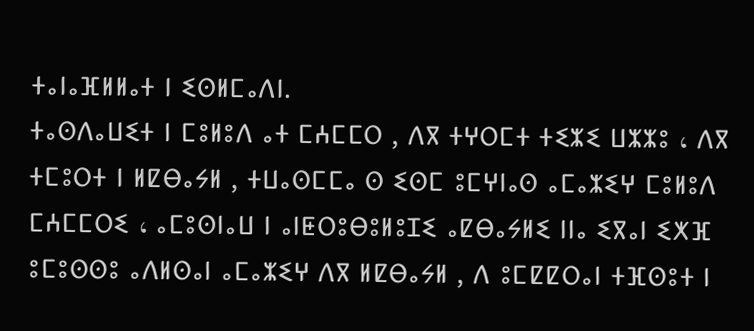ⵜⴰⵏⴰⴼⵍⵍⴰⵜ ⵏ ⵉⵙⵍⵎⴰⴷⵏ.
ⵜⴰⵙⴷⴰⵡⵉⵜ ⵏ ⵎⵓⵍⵓⴷ ⴰⵜ ⵎⵄⵎⵎⵔ , ⴷⴳ ⵜⵖⵔⵎⵜ ⵜⵉⵣⵉ ⵡⵣⵣⵓ ، ⴷⴳ ⵜⵎⵓⵔⵜ ⵏ ⵍⵇⴱⴰⵢⵍ , ⵜⵡⴰⵙⵎⵎⴰ ⵙ ⵉⵙⵎ ⵓⵎⵖⵏⴰⵙ ⴰⵎⴰⵣⵉⵖ ⵎⵓⵍⵓⴷ ⵎⵄⵎⵎⵔⵉ ، ⴰⵎⵓⵙⵏⴰⵡ ⵏ ⴰⵏⵟⵔⵓⴱⵓⵍⵓⵊⵉ ⴰⵇⴱⴰⵢⵍⵉ ⵏⵏⴰ ⵉⴳⴰⵏ ⵉⵅⴼ ⵓⵎⵓⵙⵙⵓ ⴰⴷⵍⵙⴰⵏ ⴰⵎⴰⵣⵉⵖ ⴷⴳ ⵍⵇⴱⴰⵢⵍ , ⴷ ⵓⵎⵇⵇⵔⴰⵏ ⵜⴼⵙⵓⵜ ⵏ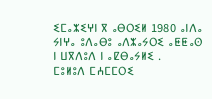ⵉⵎⴰⵣⵉⵖⵏ ⴳ ⴰⴱⵔⵉⵍ 1980 ⴰⵏⴷⴰ ⵢⵏⵖⴰ ⵓⴷⴰⴱⵓ ⴰⴷⵣⴰⵢⵔⵉ ⴰⵟⵟⴰⵙ ⵏ ⵡⴳⴷⵓⴷ ⵏ ⴰⵇⴱⴰⵢⵍⵉ .
ⵎⵓⵍⵓⴷ ⵎⵄⵎⵎⵔⵉ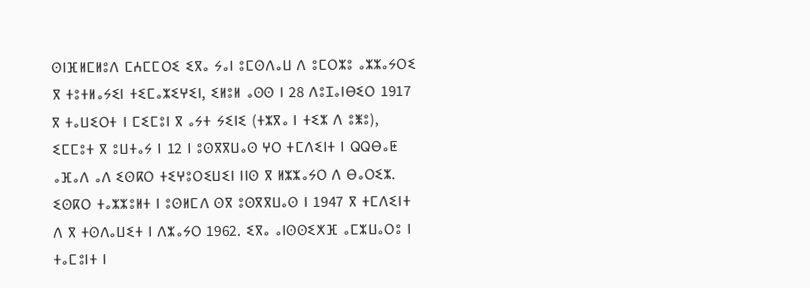ⵙⵏⴼⵍⵎⵍⵓⴷ ⵎⵄⵎⵎⵔⵉ ⵉⴳⴰ ⵢⴰⵏ ⵓⵎⵙⴷⴰⵡ ⴷ ⵓⵎⵔⵣⵓ ⴰⵣⵣⴰⵢⵔⵉ ⴳ ⵜⵓⵜⵍⴰⵢⵉⵏ ⵜⵉⵎⴰⵣⵉⵖⵉⵏ, ⵉⵍⵓⵍ ⴰⵙⵙ ⵏ 28 ⴷⵓⵊⴰⵏⴱⵉⵔ 1917 ⴳ ⵜⴰⵡⵉⵔⵜ ⵏ ⵎⵉⵎⵓⵏ ⴳ ⴰⵢⵜ ⵢⵉⵏⵉ (ⵜⵣⴳⴰ ⵏ ⵜⵉⵣ ⴷ ⵓⵥⵓ), ⵉⵎⵎⵓⵜ ⴳ ⵓⵡⵜⴰⵢ ⵏ 12 ⵏ ⵓⵙⴳⴳⵡⴰⵙ ⵖⵔ ⵜⵎⴷⵉⵏⵜ ⵏ ⵕⵕⴱⴰⵟ ⴰⴼⴰⴷ ⴰⴷ ⵉⵙⴽⵔ ⵜⵉⵖⵓⵔⵉⵡⵉⵏ ⵏⵏⵙ ⴳ ⵍⵣⵣⴰⵢⵔ ⴷ ⴱⴰⵔⵉⵣ. ⵉⵙⴽⵔ ⵜⴰⵣⵣⵓⵍⵜ ⵏ ⵓⵙⵍⵎⴷ ⵙⴳ ⵓⵙⴳⴳⵡⴰⵙ ⵏ 1947 ⴳ ⵜⵎⴷⵉⵏⵜ ⴷ ⴳ ⵜⵙⴷⴰⵡⵉⵜ ⵏ ⴷⵣⴰⵢⵔ 1962. ⵉⴳⴰ ⴰⵏⵙⵙⵉⵅⴼ ⴰⵎⵣⵡⴰⵔⵓ ⵏ ⵜⴰⵎⵓⵏⵜ ⵏ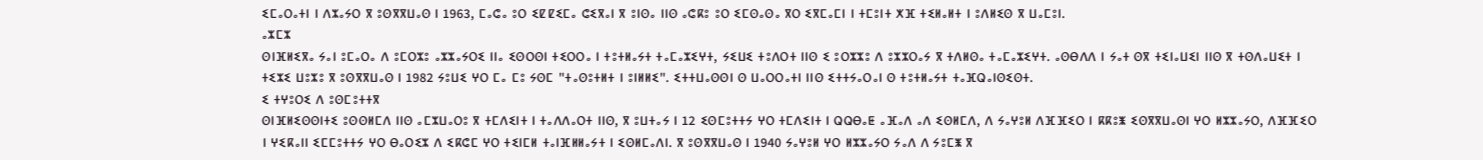ⵉⵎⴰⵔⴰⵜⵏ ⵏ ⴷⵣⴰⵢⵔ ⴳ ⵓⵙⴳⴳⵡⴰⵙ ⵏ 1963, ⵎⴰⵛⴰ ⵓⵔ ⵉⵇⵇⵉⵎⴰ ⵛⵉⴳⴰⵏ ⴳ ⵓⵏⵙⴰ ⵏⵏⵙ ⴰⵛⴽⵓ ⵓⵔ ⵉⵎⵙⴰⵙⴰ ⴳⵔ ⵉⴳⵎⴰⵎⵏ ⵏ ⵜⵎⵓⵏⵜ ⵅⴼ ⵜⵉⵍⴰⵍⵜ ⵏ ⵓⴷⵍⵉⵙ ⴳ ⵡⴰⵎⵓⵏ.
ⴰⵣⵎⵣ
ⵙⵏⴼⵍⵉⴳⴰ ⵢⴰⵏ ⵓⵎⴰⵔⴰ ⴷ ⵓⵎⵔⵣⵓ ⴰⵣⵣⴰⵢⵔⵉ ⵏⵏⴰ ⵉⵙⵔⵙⵏ ⵜⵉⵔⵔⴰ ⵏ ⵜⵓⵜⵍⴰⵢⵜ ⵜⴰⵎⴰⵣⵉⵖⵜ, ⵢⵉⵡⵉ ⵜⵓⴷⵔⵜ ⵏⵏⵙ ⵉ ⵓⵔⵣⵣⵓ ⴷ ⵓⵣⵣⵔⴰⵢ ⴳ ⵜⴷⵍⵙⴰ ⵜⴰⵎⴰⵣⵉⵖⵜ. ⴰⵙⴱⴷⴷ ⵏ ⵢⴰⵜ ⵙⴳ ⵜⵉⵏⴰⵡⵉⵏ ⵏⵏⵙ ⴳ ⵜⵙⴷⴰⵡⵉⵜ ⵏ ⵜⵉⵣⵉ ⵡⵓⵣⵓ ⴳ ⵓⵙⴳⴳⵡⴰⵙ ⵏ 1982 ⵢⵓⵡⵉ ⵖⵔ ⵎⴰ ⵎⵓ ⵢⵙⵎ "ⵜⴰⵙⵓⵜⵍⵜ ⵏ ⵓⵏⵍⵍⵉ". ⵉⵜⵜⵡⴰⵙⵙⵏ ⵙ ⵡⴰⵔⵔⴰⵜⵏ ⵏⵏⵙ ⵉⵜⵜⵢⴰⵔⴰⵏ ⵙ ⵜⵓⵜⵍⴰⵢⵜ ⵜⴰⴼⵕⴰⵏⵙⵉⵙⵜ.
ⵉ ⵜⵖⵓⵔⵉ ⴷ ⵓⵙⵎⵓⵜⵜⴳ
ⵙⵏⴼⵍⵉⵙⵙⵏⵜⵉ ⵓⵙⵙⵍⵎⴷ ⵏⵏⵙ ⴰⵎⵣⵡⴰⵔⵓ ⴳ ⵜⵎⴷⵉⵏⵜ ⵏ ⵜⴰⴷⴷⴰⵔⵜ ⵏⵏⵙ, ⴳ ⵓⵡⵜⴰⵢ ⵏ 12 ⵉⵙⵎⵓⵜⵜⵢ ⵖⵔ ⵜⵎⴷⵉⵏⵜ ⵏ ⵕⵕⴱⴰⵟ ⴰⴼⴰⴷ ⴰⴷ ⵉⵙⵍⵎⴷ, ⴷ ⵢⴰⵖⵓⵍ ⴷⴼⴼⵉⵔ ⵏ ⴽⴽⵓⵥ ⵉⵙⴳⴳⵡⴰⵙⵏ ⵖⵔ ⵍⵣⵣⴰⵢⵔ, ⴷⴼⴼⵉⵔ ⵏ ⵖⵉⴽⴰⵏⵏ ⵉⵎⵎⵓⵜⵜⵢ ⵖⵔ ⴱⴰⵔⵉⵣ ⴷ ⵉⴽⵛⵎ ⵖⵔ ⵜⵉⵏⵎⵍ ⵜⴰⵏⴼⵍⵍⴰⵢⵜ ⵏ ⵉⵙⵍⵎⴰⴷⵏ. ⴳ ⵓⵙⴳⴳⵡⴰⵙ ⵏ 1940 ⵢⴰⵖⵓⵍ ⵖⵔ ⵍⵣⵣⴰⵢⵔ ⵢⴰⴷ ⴷ ⵢⵓⵎⵥ ⴳ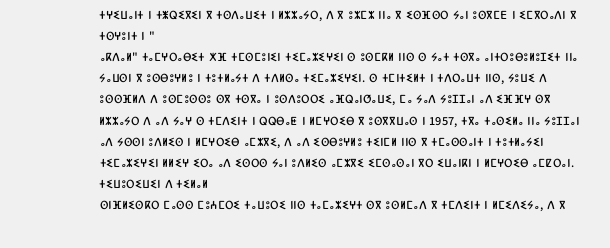ⵜⵖⵉⵡⴰⵏⵜ ⵏ ⵜⵥⵕⵉⴳⵉⵏ ⴳ ⵜⵙⴷⴰⵡⵉⵜ ⵏ ⵍⵣⵣⴰⵢⵔ, ⴷ ⴳ ⵓⵣⵎⵣ ⵏⵏⴰ ⴳ ⵉⵙⴼⵙⵔ ⵢⴰⵏ ⵓⵙⴳⵎⴹ ⵏ ⵉⵎⴳⵔⴰⴷⵏ ⴳ ⵜⵙⵖⵓⵏⵜ ⵏ "
ⴰⴽⴷⴰⵍ" ⵜⴰⵎⵖⵔⴰⴱⵉⵜ ⵅⴼ ⵜⵎⵙⵎⵓⵏⵉⵏ ⵜⵉⵎⴰⵣⵉⵖⵉⵏ ⵙ ⵓⵙⵎⴽⵍ ⵏⵏⵙ ⵙ ⵢⴰⵜ ⵜⵙⴳⴰ ⴰⵏⵜⵔⵓⴱⵓⵍⵓⵊⵉⵜ ⵏⵏⴰ ⵢⴰⵡⵙⵏ ⴳ ⵓⵙⴱⵓⵖⵍⵓ ⵏ ⵜⵓⵜⵍⴰⵢⵜ ⴷ ⵜⴷⵍⵙⴰ ⵜⵉⵎⴰⵣⵉⵖⵉⵏ. ⵙ ⵜⵎⵏⵜⵉⵍⵜ ⵏ ⵜⴷⵔⴰⵡⵜ ⵏⵏⵙ, ⵢⵓⵡⵉ ⴷ ⵓⵙⵙⴼⵍⴷ ⴷ ⵓⵙⵎⵓⵙⵙⵓ ⵙⴳ ⵜⵙⴳⴰ ⵏ ⵓⵙⴷⵓⵔⵔⵉ ⴰⴼⵕⴰⵏⵚⴰⵡⵉ, ⵎⴰ ⵢⴰⴷ ⵢⵓⵊⵊⴰⵏ ⴰⴷ ⵉⴼⴼⵖ ⵙⴳ ⵍⵣⵣⴰⵢⵔ ⴷ ⴰⴷ ⵢⴰⵖ ⵙ ⵜⵎⴷⵉⵏⵜ ⵏ ⵕⵕⴱⴰⵟ ⵏ ⵍⵎⵖⵔⵉⴱ ⴳ ⵓⵙⴳⴳⵡⴰⵙ ⵏ 1957, ⵜⴳⴰ ⵜⴰⵙⵉⵍⴰ ⵏⵏⴰ ⵢⵓⵊⵊⴰⵏ ⴰⴷ ⵢⵙⵙⵏ ⵓⴷⵍⵉⵙ ⵏ ⵍⵎⵖⵔⵉⴱ ⴰⵎⵣⴳⵉ, ⴷ ⴰⴷ ⵉⵙⴱⵓⵖⵍⵓ ⵜⵉⵏⵎⵍ ⵏⵏⵙ ⴳ ⵜⵎⴰⵙⵙⴰⵏⵜ ⵏ ⵜⵓⵜⵍⴰⵢⵉⵏ ⵜⵉⵎⴰⵣⵉⵖⵉⵏ ⵍⵍⵉⵖ ⵉⵔⴰ ⴰⴷ ⵉⵙⵔⵙ ⵢⴰⵏ ⵓⴷⵍⵉⵙ ⴰⵎⵣⴳⵉ ⵉⵎⵙⴰⵙⴰⵏ ⴳⵔ ⵉⵡⴰⵏⴽⵏ ⵏ ⵍⵎⵖⵔⵉⴱ ⴰⵎⵇⵔⴰⵏ.
ⵜⵉⵡⵓⵔⵉⵡⵉⵏ ⴷ ⵜⵉⵍⴰⵍ
ⵙⵏⴼⵍⵉⵙⴽⵔ ⵎⴰⵙⵙ ⵎⵓⵄⵎⵔⵉ ⵜⴰⵡⵓⵔⵉ ⵏⵏⵙ ⵜⴰⵎⴰⵣⵉⵖⵜ ⵙⴳ ⵓⵙⵍⵎⴰⴷ ⴳ ⵜⵎⴷⵉⵏⵜ ⵏ ⵍⵎⵉⴷⵉⵢⴰ, ⴷ ⴳ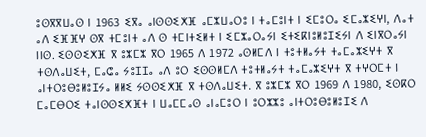ⵓⵙⴳⴳⵡⴰⵙ ⵏ 1963 ⵉⴳⴰ ⴰⵏⵙⵙⵉⵅⴼ ⴰⵎⵣⵡⴰⵔⵓ ⵏ ⵜⴰⵎⵓⵏⵜ ⵏ ⵉⵎⵓⵔⴰ ⵉⵎⴰⵣⵉⵖⵏ, ⴷⴰⵜ ⴰⴷ ⵉⴼⴼⵖ ⵙⴳ ⵜⵎⵓⵏⵜ ⴰⴷ ⵙ ⵜⵎⵏⵜⵉⵍⵜ ⵏ ⵉⵎⵣⴰⵔⴰⵢⵏ ⵉⵜⵉⴽⵏⵓⵍⵓⵊⵉⵢⵏ ⴷ ⵉⵏⴳⵔⴰⵢⵏ ⵏⵏⵙ. ⵉⵙⵙⵉⵅⴼ ⴳ ⵓⵣⵎⵣ ⴳⵔ 1965 ⴷ 1972 ⴰⵙⵍⵎⴷ ⵏ ⵜⵓⵜⵍⴰⵢⵜ ⵜⴰⵎⴰⵣⵉⵖⵜ ⴳ ⵜⵙⴷⴰⵡⵉⵜ, ⵎⴰⵛⴰ ⵢⵓⵊⵊⴰ ⴰⴷ ⵓⵔ ⵉⵙⵙⵍⵎⴷ ⵜⵓⵜⵍⴰⵢⵜ ⵜⴰⵎⴰⵣⵉⵖⵜ ⴳ ⵜⵖⵔⵎⵜ ⵏ ⴰⵏⵜⵔⵓⴱⵓⵍⵓⵊⵢⴰ ⵍⵍⵉ ⵢⵙⵙⵉⵅⴼ ⴳ ⵜⵙⴷⴰⵡⵉⵜ. ⴳ ⵓⵣⵎⵣ ⴳⵔ 1969 ⴷ 1980, ⵉⵙⴽⵔ ⵎⴰⵎⴱⵔⵉ ⵜⴰⵏⵙⵙⵉⵅⴼⵜ ⵏ ⵡⴰⵎⵎⴰⵙ ⴰⵏⴰⵎⵓⵔ ⵏ ⵓⵔⵣⵣⵓ ⴰⵏⵜⵔⵓⴱⵓⵍⵓⵊⵉ ⴷ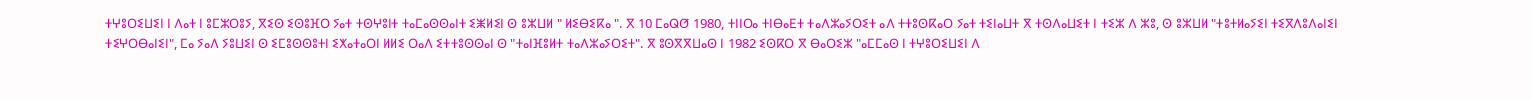ⵜⵖⵓⵔⵉⵡⵉⵏ ⵏ ⴷⴰⵜ ⵏ ⵓⵎⵣⵔⵓⵢ, ⴳⵉⵙ ⵉⵙⵓⴼⵔ ⵢⴰⵜ ⵜⵙⵖⵓⵏⵜ ⵜⴰⵎⴰⵙⵙⴰⵏⵜ ⵉⵥⵍⵉⵏ ⵙ ⵓⵣⵡⵍ " ⵍⵉⴱⵉⴽⴰ ". ⴳ 10 ⵎⴰⵕⵚ 1980, ⵜⵏⵏⵔⴰ ⵜⵏⴱⴰⴹⵜ ⵜⴰⴷⵣⴰⵢⵔⵉⵜ ⴰⴷ ⵜⵜⵓⵙⴽⴰⵔ ⵢⴰⵜ ⵜⵉⵏⴰⵡⵜ ⴳ ⵜⵙⴷⴰⵡⵉⵜ ⵏ ⵜⵉⵣ ⴷ ⵣⵓ, ⵙ ⵓⵣⵡⵍ "ⵜⵓⵜⵍⴰⵢⵉⵏ ⵜⵉⴳⴷⵓⴷⴰⵏⵉⵏ ⵜⵉⵖⵔⴱⴰⵏⵉⵏ", ⵎⴰ ⵢⴰⴷ ⵢⵓⵡⵉⵏ ⵙ ⵉⵎⵓⵙⵙⵓⵜⵏ ⵉⵅⴰⵜⴰⵔⵏ ⵍⵍⵉ ⵔⴰⴷ ⵉⵜⵜⵓⵙⵙⴰⵏ ⵙ "ⵜⴰⵏⴼⵓⵍⵜ ⵜⴰⴷⵣⴰⵢⵔⵉⵜ". ⴳ ⵓⵙⴳⴳⵡⴰⵙ ⵏ 1982 ⵉⵙⴽⵔ ⴳ ⴱⴰⵔⵉⵣ "ⴰⵎⵎⴰⵙ ⵏ ⵜⵖⵓⵔⵉⵡⵉⵏ ⴷ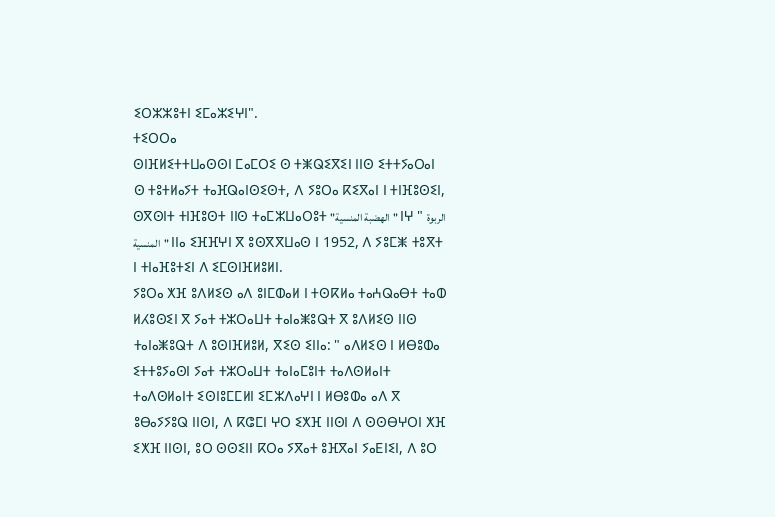ⵉⵔⵣⵣⵓⵜⵏ ⵉⵎⴰⵣⵉⵖⵏ".
ⵜⵉⵔⵔⴰ
ⵙⵏⴼⵍⵉⵜⵜⵡⴰⵙⵙⵏ ⵎⴰⵎⵔⵉ ⵙ ⵜⵥⵕⵉⴳⵉⵏ ⵏⵏⵙ ⵉⵜⵜⵢⴰⵔⴰⵏ ⵙ ⵜⵓⵜⵍⴰⵢⵜ ⵜⴰⴼⵕⴰⵏⵙⵉⵙⵜ, ⴷ ⵢⵓⵔⴰ ⴽⵉⴳⴰⵏ ⵏ ⵜⵏⴼⵓⵙⵉⵏ, ⵙⴳⵙⵏⵜ ⵜⵏⴼⵓⵙⵜ ⵏⵏⵙ ⵜⴰⵎⵣⵡⴰⵔⵓⵜ "الهضبة المنسية" ⵏⵖ " الربوة المنسية" ⵏⵏⴰ ⵉⴼⴼⵖⵏ ⴳ ⵓⵙⴳⴳⵡⴰⵙ ⵏ 1952, ⴷ ⵢⵓⵎⵥ ⵜⵓⴳⵜ ⵏ ⵜⵏⴰⴼⵓⵜⵉⵏ ⴷ ⵉⵎⵙⵏⴼⵍⵓⵍⵏ.
ⵢⵓⵔⴰ ⵅⴼ ⵓⴷⵍⵉⵙ ⴰⴷ ⵓⵏⵎⵀⴰⵍ ⵏ ⵜⵙⴽⵍⴰ ⵜⴰⵄⵕⴰⴱⵜ ⵜⴰⵀ ⵍⵃⵓⵙⵉⵏ ⴳ ⵢⴰⵜ ⵜⵣⵔⴰⵡⵜ ⵜⴰⵏⴰⵥⵓⵕⵜ ⴳ ⵓⴷⵍⵉⵙ ⵏⵏⵙ ⵜⴰⵏⴰⵥⵓⵕⵜ ⴷ ⵓⵙⵏⴼⵍⵓⵍ, ⴳⵉⵙ ⵉⵏⵏⴰ: " ⴰⴷⵍⵉⵙ ⵏ ⵍⴱⵓⵀⴰ ⵉⵜⵜⵓⵢⴰⵙⵏ ⵢⴰⵜ ⵜⵣⵔⴰⵡⵜ ⵜⴰⵏⴰⵎⵓⵏⵜ ⵜⴰⴷⵙⵍⴰⵏⵜ ⵜⴰⴷⵙⵍⴰⵏⵜ ⵉⵙⵏⵓⵎⵎⵍⵏ ⵉⵎⵣⴷⴰⵖⵏ ⵏ ⵍⴱⵓⵀⴰ ⴰⴷ ⴳ ⵓⴱⴰⵢⵢⵓⵕ ⵏⵏⵙⵏ, ⴷ ⴽⵛⵎⵏ ⵖⵔ ⵉⵅⴼ ⵏⵏⵙⵏ ⴷ ⵙⵙⴱⵖⵔⵏ ⵅⴼ ⵉⵅⴼ ⵏⵏⵙⵏ, ⵓⵔ ⵙⵙⵉⵏⵏ ⴽⵔⴰ ⵢⴳⴰⵜ ⵓⴼⴳⴰⵏ ⵢⴰⴹⵏⵉⵏ, ⴷ ⵓⵔ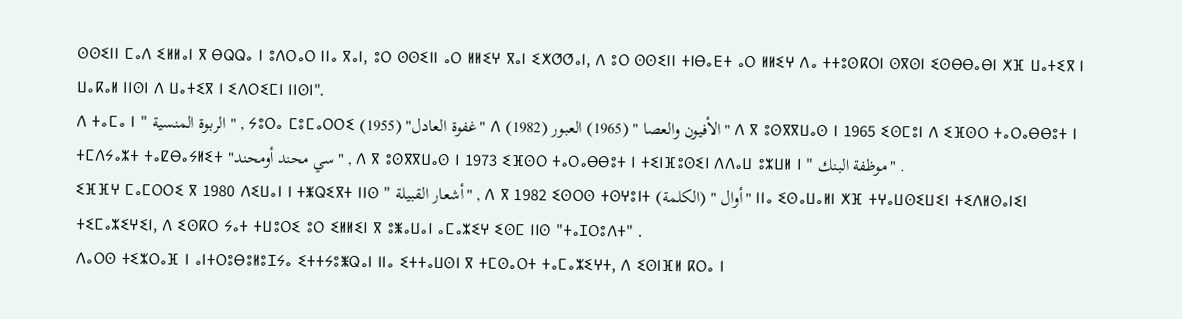ⵙⵙⵉⵏⵏ ⵎⴰⴷ ⵉⵍⵍⴰⵏ ⴳ ⴱⵕⵕⴰ ⵏ ⵓⴷⵔⴰⵔ ⵏⵏⴰ ⴳⴰⵏ, ⵓⵔ ⵙⵙⵉⵏⵏ ⴰⵔ ⵍⵍⵉⵖ ⴳⴰⵏ ⵉⵅⵚⵚⴰⵏ, ⴷ ⵓⵔ ⵙⵙⵉⵏⵏ ⵜⵏⴱⴰⴹⵜ ⴰⵔ ⵍⵍⵉⵖ ⴷⴰ ⵜⵜⵓⵙⴽⵔⵏ ⵙⴳⵙⵏ ⵉⵙⴱⴱⴰⴱⵏ ⵅⴼ ⵡⴰⵜⵉⴳ ⵏ ⵡⴰⴽⴰⵍ ⵏⵏⵙⵏ ⴷ ⵡⴰⵜⵉⴳ ⵏ ⵉⴷⵔⵉⵎⵏ ⵏⵏⵙⵏ".
ⴷ ⵜⴰⵎⴰ ⵏ " الربوة المنسية " , ⵢⵓⵔⴰ ⵎⵓⵎⴰⵔⵔⵉ غفوة العادل" (1955)" ⴷ الأفيون والعصا " (1965) العبور (1982)" ⴷ ⴳ ⵓⵙⴳⴳⵡⴰⵙ ⵏ 1965 ⵉⵙⵎⵓⵏ ⴷ ⵉⴼⵙⵔ ⵜⴰⵔⴰⴱⴱⵓⵜ ⵏ ⵜⵎⴷⵢⴰⵣⵜ ⵜⴰⵇⴱⴰⵢⵍⵉⵜ "سي محند أومحند" , ⴷ ⴳ ⵓⵙⴳⴳⵡⴰⵙ ⵏ 1973 ⵉⴼⵙⵔ ⵜⴰⵔⴰⴱⴱⵓⵜ ⵏ ⵜⵉⵏⴼⵓⵙⵉⵏ ⴷⴷⴰⵡ ⵓⵣⵡⵍ ⵏ " موظفة البنك" .
ⵉⴼⴼⵖ ⵎⴰⵎⵔⵔⵉ ⴳ 1980 ⴷⵉⵡⴰⵏ ⵏ ⵜⵥⵕⵉⴳⵜ ⵏⵏⵙ " أشعار القبيلة" , ⴷ ⴳ 1982 ⵉⵙⵔⵙ ⵜⵙⵖⵓⵏⵜ أوال " (الكلمة)" ⵏⵏⴰ ⵉⵙⴰⵡⴰⵍⵏ ⵅⴼ ⵜⵖⴰⵡⵙⵉⵡⵉⵏ ⵜⵉⴷⵍⵙⴰⵏⵉⵏ ⵜⵉⵎⴰⵣⵉⵖⵉⵏ, ⴷ ⵉⵙⴽⵔ ⵢⴰⵜ ⵜⵡⵓⵔⵉ ⵓⵔ ⵉⵍⵍⵉⵏ ⴳ ⵓⵥⴰⵡⴰⵏ ⴰⵎⴰⵣⵉⵖ ⵉⵙⵎ ⵏⵏⵙ "ⵜⴰⵊⵔⵓⴷⵜ" .
ⴷⴰⵔⵙ ⵜⵉⵣⵔⴰⴼ ⵏ ⴰⵏⵜⵔⵓⴱⵓⵍⵓⵊⵢⴰ ⵉⵜⵜⵢⵓⵥⵕⴰⵏ ⵏⵏⴰ ⵉⵜⵜⴰⵡⵙⵏ ⴳ ⵜⵎⵙⴰⵔⵜ ⵜⴰⵎⴰⵣⵉⵖⵜ, ⴷ ⵉⵙⵏⴼⵍ ⴽⵔⴰ ⵏ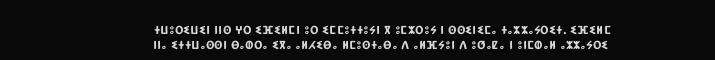ⵜⵡⵓⵔⵉⵡⵉⵏ ⵏⵏⵙ ⵖⵔ ⵉⴼⵉⵍⵎⵏ ⵓⵔ ⵉⵎⵎⵓⵜⵜⵓⵢⵏ ⴳ ⵓⵎⵣⵔⵓⵢ ⵏ ⵙⵙⵉⵏⵉⵎⴰ ⵜⴰⵣⵣⴰⵢⵔⵉⵜ. ⵉⴼⵉⵍⵎ ⵏⵏⴰ ⵉⵜⵜⵡⴰⵙⵙⵏ ⴱⴰⵀⵔⴰ ⵉⴳⴰ ⴰⵍⵃⵉⴱⴰ ⵍⵎⵓⵙⵜⴰⴱⴰ ⴷ ⴰⵍⴼⵢⵓⵏ ⴷ ⵓⵚⴰⵇⴰ ⵏ ⵓⵏⵎⵀⴰⵍ ⴰⵣⵣⴰⵢⵔⵉ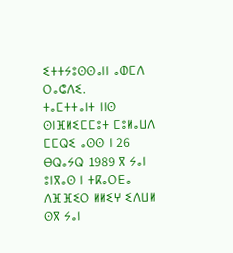ⵉⵜⵜⵢⵓⵙⵙⴰⵏⵏ ⴰⵀⵎⴷ ⵔⴰⵛⴷⵉ.
ⵜⴰⵎⵜⵜⴰⵏⵜ ⵏⵏⵙ
ⵙⵏⴼⵍⵉⵎⵎⵓⵜ ⵎⵓⵍⴰⵡⴷ ⵎⵎⵕⵉ ⴰⵙⵙ ⵏ 26 ⴱⵕⴰⵢⵕ 1989 ⴳ ⵢⴰⵏ ⵓⵏⴳⴰⵙ ⵏ ⵜⴽⴰⵔⴹⴰ ⴷⴼⴼⵉⵔ ⵍⵍⵉⵖ ⵉⴷⵡⵍ ⵙⴳ ⵢⴰⵏ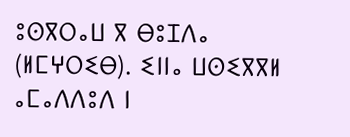ⵓⵙⴳⵔⴰⵡ ⴳ ⴱⵓⵊⴷⴰ (ⵍⵎⵖⵔⵉⴱ). ⵉⵏⵏⴰ ⵡⵙⵉⴳⴳⵍ ⴰⵎⴰⴷⴷⵓⴷ ⵏ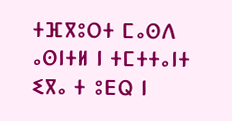ⵜⴼⴳⵓⵔⵜ ⵎⴰⵙⴷ ⴰⵙⵏⵜⵍ ⵏ ⵜⵎⵜⵜⴰⵏⵜ ⵉⴳⴰ ⵜ ⵓⴹⵕ ⵏ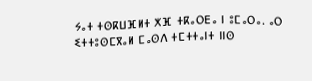ⵢⴰⵜ ⵜⵙⴽⵡⴼⵍⵜ ⵅⴼ ⵜⴽⴰⵔⴹⴰ ⵏ ⵓⵎⴰⵔⴰ. ⴰⵔ ⵉⵜⵜⵓⵙⵎⴳⴰⵍ ⵎⴰⵙⴷ ⵜⵎⵜⵜⴰⵏⵜ ⵏⵏⵙ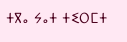ⵜⴳⴰ ⵢⴰⵜ ⵜⵉⵔⵎⵜ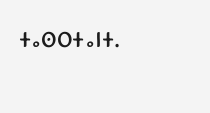ⵜⴰⵙⵔⵜⴰⵏⵜ.